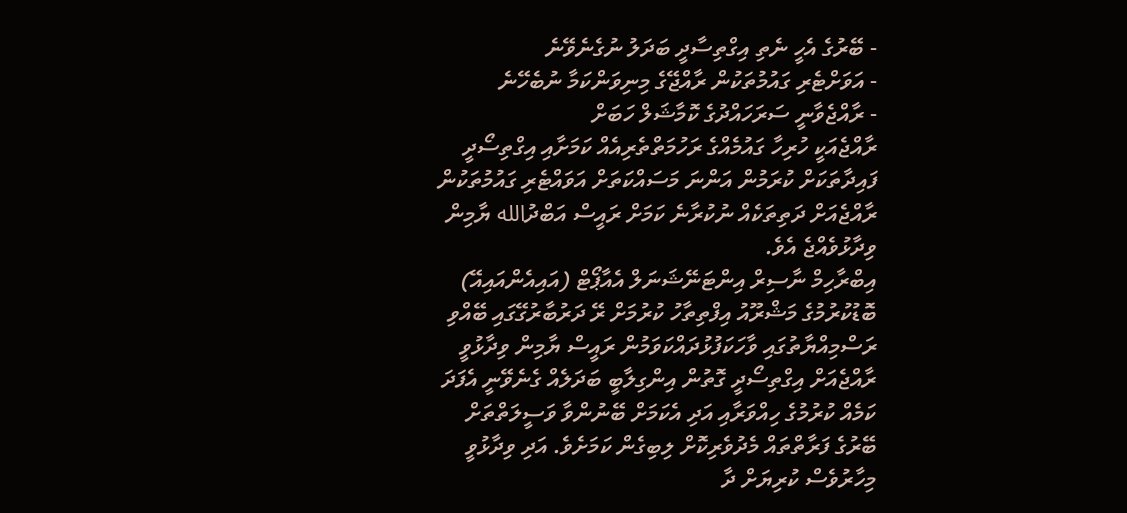- ބޭރުގެ އެހީ ނެތި އިގްތިސާދީ ބަދަލު ނުގެނެވޭނެ
- އަވަށްޓެރި ގައުމުތަކުން ރާއްޖޭގެ މިނިވަންކަމާ ނުބެހޭނެ
- ރާއްޖެވާނީ ސަރަހައްދުގެ ކޮމާޝަލް ހަބަށް
ރާއްޖެއަކީ ހުރިހާ ގައުމެއްގެ ރަހުމަތްތެރިއެއް ކަމަށާއި އިގްތިސޯދީ ފައިދާތަކަށް ކުރަމުން އަންނަ މަސައްކަތަށް އަވައްޓެރި ގައުމުތަކުން ރާއްޖެއަށް ދަތިތަކެއް ނުކުރާނެ ކަމަށް ރައީސް އަބްދުالله ޔާމިން ވިދާޅުވެއްޖެ އެވެ.
އިބްރާހިމް ނާސިރް އިންޓަނޭޝަނަލް އެއާޕޯޓް (އައިއެންއައިއޭ) ބޮޑުކުރުމުގެ މަޝްރޫއު އިފްތިތާހު ކުރުމަށް ރޭ ދަރުބާރުގޭގައި ބޭއްވި ރަސްމިއްޔާތުގައި ވާހަކަފުޅުދައްކަވަމުން ރައީސް ޔާމިން ވިދާޅުވީ ރާއްޖެއަށް އިގްތިސޯދީ ގޮތުން އިންގިލާބީ ބަދަލެއް ގެނެވޭނީ އެފަދަ ކަމެއް ކުރުމުގެ ހިއްވަރާއި އަދި އެކަމަށް ބޭނުންވާ ވަސީލަތްތަށް ބޭރުގެ ފަރާތްތައް މެދުވެރިކޮށް ލިބިގެން ކަމަށެވެ. އަދި ވިދާޅުވީ މިހާރުވެސް ކުރިޔަށް ދާ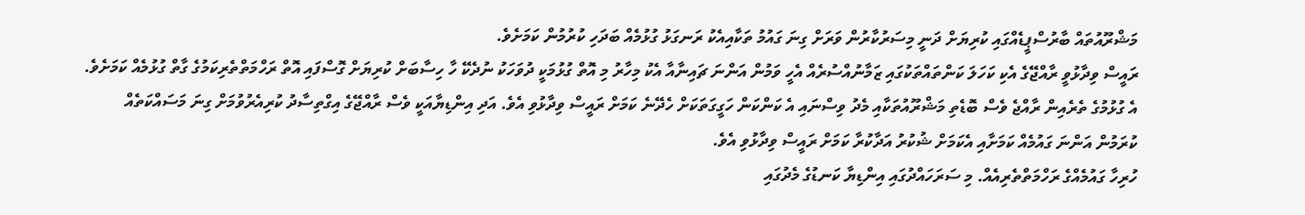މަޝްރޫއުތައް ބާރުސްޕީޑެއްގައި ކުރިޔަށް ދަނީ މިސަރުކާރުން ވަރަށް ގިނަ ގައުމު ތަކާއިއެކު ރަނގަޅު ގުޅުމެއް ބަދަހި ކުރުމުން ކަމަށެވެ.
ރައީސް ވިދާޅުވީ ރާއްޖޭގެ އެކި ކަހަލަ ކަންތައްތަކުގައި ޒަމާނުއްސުރެއް އެހީ ވަމުން އަންނަ ޗައިނާއާ އެކު މިހާރު މި އޮތް ގުޅުމަކީ ދުވަހަކު ނުދެކޭ ހާ ހިސާބަށް ކުރިޔަށް ގޮސްފައި އޮތް ރަހްމަތްތެރިކަމުގެ ގާތް ގުޅުމެއް ކަމަށެވެ. އެ ގުޅުމުގެ ތެރެއިން ރާއްޖެ ވެސް ބޮޑެތި މަޝްރޫއުތަކާއި މެދު ވިސްނައި އެ ކަންކަން ހަގީގަތަކަށް ހެދޭނެ ކަމަށް ރައީސް ވިދާޅުވި އެވެ. އަދި އިންޑިޔާއަކީ ވެސް ރާއްޖޭގެ އިގްތިސާދު ކުރިއެރުވުމަށް ގިނަ މަސައްކަތެއް ކުރަމުން އަންނަ ގައުމެއް ކަމަށާއި އެކަމަށް ޝުކުރު އަދާކުރާ ކަމަށް ރައީސް ވިދާޅުވި އެވެ.
ހުރިހާ ގައުމެއްގެ ރަހްމަތްތެރިއެއް. މި ސަރަހައްދުގައި އިންޑިޔާ ކަނޑުގެ މެދުގައި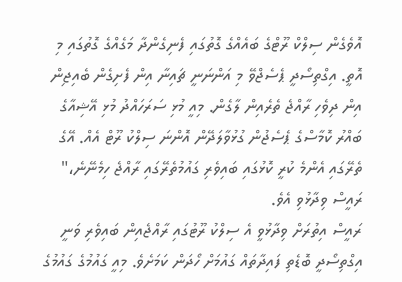އޮވެގެން ސިލްކް ރޫޓްގެ ބައެއްގެ ގޮތުގައި ފެނިގެންދާ މަގެއްގެ ގޮތުގައި މި އޮތީ. އިގްތިސޯދީ ޕެސެޖްވޭ މި އަންނަނީ ޗައިނާ އިން ފެށިގެން ބެއިޖިން އިން ދިވެހި ރާއްޖެ ތެރެއިން ލާގެން. މިއީ މުޅި ސަރަހައްދު މުޅި އޭޝިއާގެ ބައްރު ކޮމާސްގެ ޕެސެޖުން ގުޅުވާލަދޭން އޮންނަ ސިލްކު ރޫޓް އެއް. އޭގެ ތެރޭގައި އެންމެ ކުރީ ކޮޅުގައި ބައިވެރި ގައުމުތެރޭގައި ރާއްޖެ ހިމެނޭނެ،" ރައީސް ވިދާޅުވި އެވެ.
ރައީސް އިތުރަށް ވިދާޅުވީ އެ ސިލްކު ރޫޓުގައި ރާއްޖެއިން ބައިވެރި ވަނީ އިގްތިސޯދީ ބޮޑެތި ފައިދާތައް ގައުމަށް ހޯދަން ކަމަށެވެ. މިއީ ގައުމުގެ ގައުމުގެ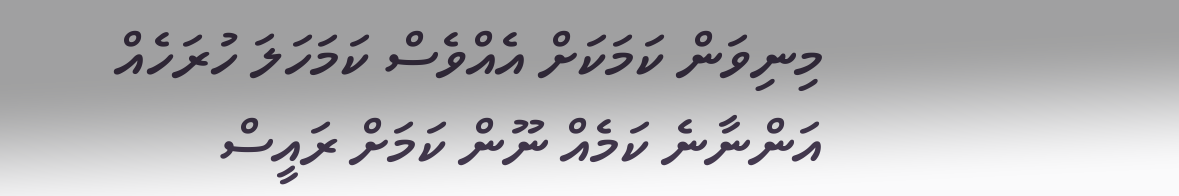މިނިވަން ކަމަކަށް އެއްވެސް ކަމަހަލަ ހުރަހެއް އަންނާނެ ކަމެއް ނޫން ކަމަށް ރައީސް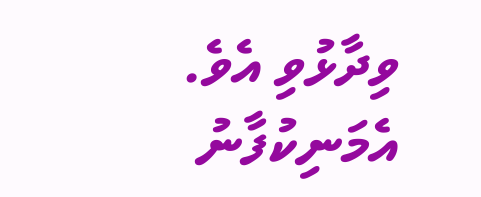ވިދާޅުވި އެވެ. އެމަނިކުފާނު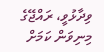ވިދާޅުވީ، ރައްޖޭގެ މިނިވަން ކަމަށް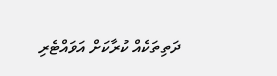ދަތިތަކެއް ކުރާކަށް އަވައްޓެރި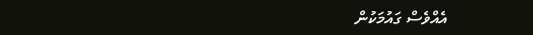އެއްވެސް ގައުމަކުން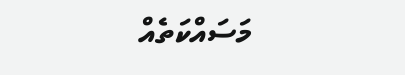މަސައްކަތެއް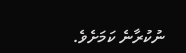ނުކުރާނެ ކަމަށެވެ.